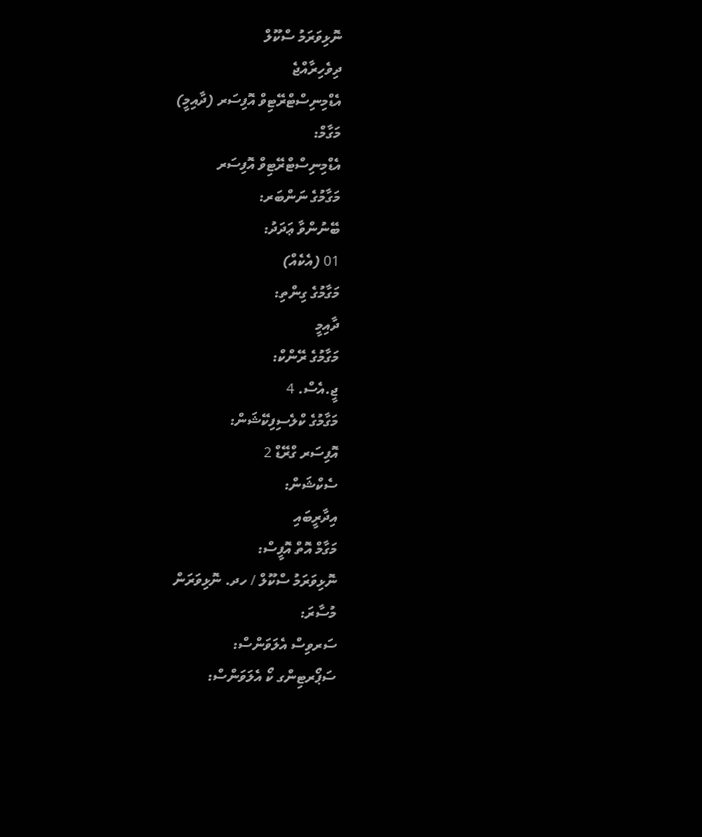ނޮޅިވަރަމު ސްކޫލް
ދިވެހިރާއްޖެ
އެޑްމިނިސްޓްރޭޓިވް އޮފިސަރ (ދާއިމީ)
މަގާމް:
އެޑްމިނިސްޓްރޭޓިވް އޮފިސަރ
މަގާމުގެ ނަންބަރ:
ބޭނުންވާ ޢަދަދު:
01 (އެކެއް)
މަގާމުގެ ގިންތި:
ދާއިމީ
މަގާމުގެ ރޭންކް:
ޖީ.އެސް. 4
މަގާމުގެ ކްލެސިފިކޭޝަން:
އޮފިސަރ ގްރޭޑް 2
ސެކްޝަން:
އިދާރީބައި
މަގާމް އޮތް އޮފީސް:
ނޮޅިވަރަމު ސްކޫލް / ހދ. ނޮޅިވަރަން
މުސާރަ:
ސަރވިސް އެލަވަންސް:
ސަޕޯރޓިންގ ކޯ އެލަވަންސް: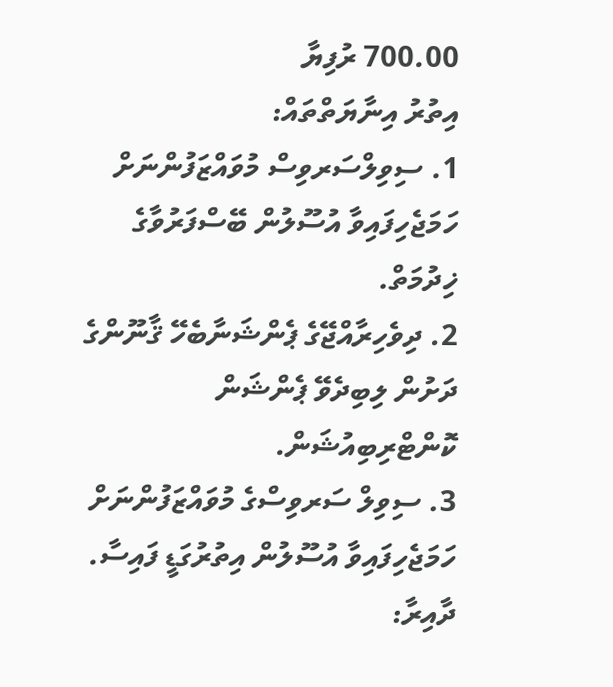700.00 ރުފިޔާ
އިތުރު އިނާޔަތްތައް:
1. ސިވިލްސަރވިސް މުވައްޒަފުންނަށް ހަމަޖެހިފައިވާ އުސޫލުން ބޭސްފަރުވާގެ ޚިދުމަތް.
2. ދިވެހިރާއްޖޭގެ ޕެންޝަނާބެހޭ ޤާނޫންގެ ދަށުން ލިބިދެވޭ ޕެންޝަން ކޮންޓްރިބިއުޝަން.
3. ސިވިލް ސަރވިސްގެ މުވައްޒަފުންނަށް ހަމަޖެހިފައިވާ އުސޫލުން އިތުރުގަޑީ ފައިސާ.
ދާއިރާ: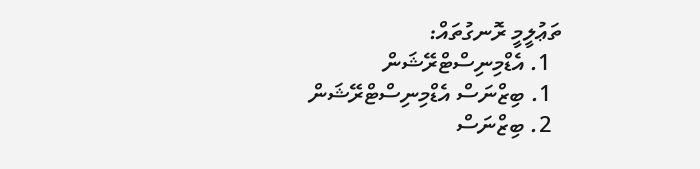ތަޢުލީމީ ރޮނގުތައް:
  1. އެޑްމިނިސްޓްރޭޝަން
  1. ބިޒްނަސް އެޑްމިނިސްޓްރޭޝަން
  2. ބިޒްނަސް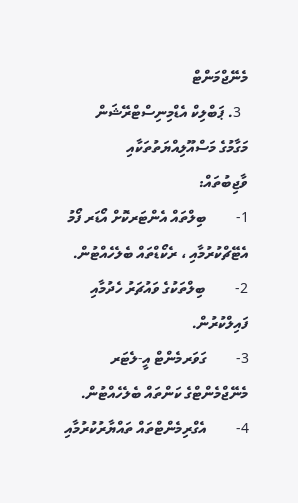މެނޭޖްމަންޓް
  3. ޕަބްލިކް އެޑްމިނިސްޓްރޭޝަން
މަގާމުގެ މަސްއޫލިއްޔަތުތަކާއި
ވާޖިބުތައް:
1-        ބިލްތައް އެންޓަރކޮށް އޯޑަރ ފޯމު އެޓޭޗްކުރުމާއި ، ރެކޯޑްތައް ބެލެހެއްޓުން.
2-        ބިލްތަކުގެ ވައުޗަރު ހެދުމާއި ފައިލްކުރުން.
3-        ގަވަރމެންޓް އީ-ލެޓަރ މެނޭޖްމެންޓްގެ ކަންތައް ބެލެހެއްޓުން.
4-        އެގްރިމެންޓްތައް ތައްޔާރުކުރުމާއި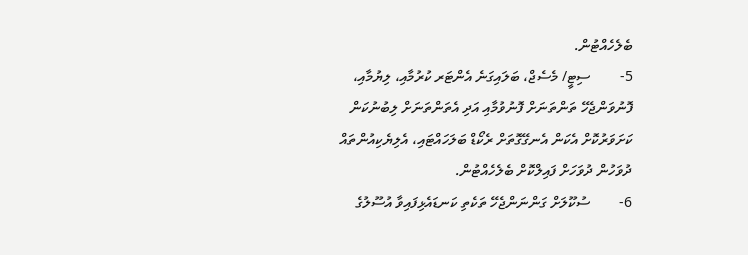ބެލެހެއްޓުން.
5-        ސިޓީ/ މެސެޖް، ބަލައިގަނެ އެންޓަރ ކުރުމާއި، ލިޔުމާއި، ފޮނުވަންޖެހޭ ތަންތަނަށް ފޮނުވުމާއި އަދި އެތަންތަނަށް ލިބުނުކަން ކަށަވަރުކޮށް އެކަން އެނގޭގޮތަށް ރެކޯޑް ބަލަހައްޓައި، އެލިޔެކިއުންތައް ދުވަހުން ދުވަހަށް ފައިލްކޮށް ބެލެހެއްޓުން.
6-        ސުކޫލަށް ގަންނަންޖެހޭ ތަކެތި ކަނޑައެޅިފައިވާ އުސޫލުގެ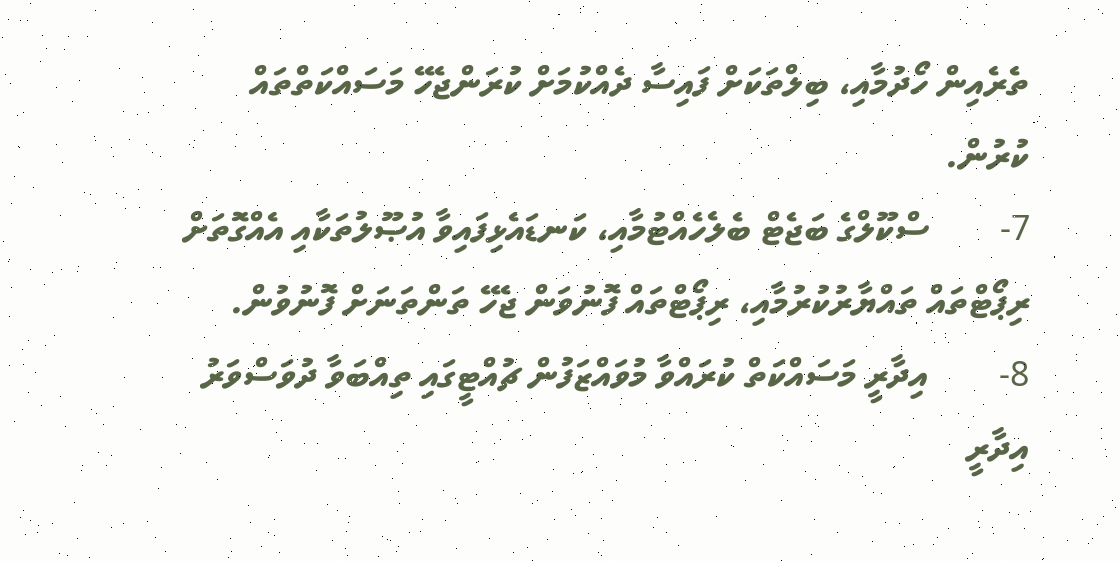ތެރެއިން ހޯދުމާއި، ބިލްތަކަށް ފައިސާ ދެއްކުމަށް ކުރަންޖެހޭ މަސައްކަތްތައް ކުރުން.
7-        ސްކޫލްގެ ބަޖެޓް ބެލެހެއްޓުމާއި، ކަނޑައެޅިފައިވާ އުޞޫލުތަކާއި އެއްގޮތަށް ރިޕޯޓްތައް ތައްޔާރުކުރުމާއި، ރިޕޯޓްތައް ފޮނުވަން ޖެހޭ ތަންތަނަށް ފޮނުވުން.
8-        އިދާރީ މަސައްކަތް ކުރައްވާ މުވައްޒަފުން ޗުއްޓީގައި ތިއްބަވާ ދުވަސްވަރު އިދާރީ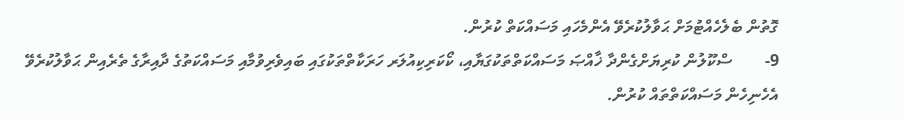ގޮތުން ބެލެހެއްޓުމަށް ޙަވާލުކުރެވޭ އެންމެހައި މަސައްކަތް ކުރުން.
9-        ސްކޫލުން ކުރިޔަށްގެންދާ ޚާއްޞަ މަސައްކަތްތަކުގަޔާއި، ކޯކަރިކިއުލަރ ހަރަކާތްތަކުގައި ބައިވެރިވުމާއި މަސައްކަތުގެ ދާއިރާގެ ތެރެއިން ޙަވާލުކުރެވޭ އެހެނިހެން މަސައްކަތްތައް ކުރުން.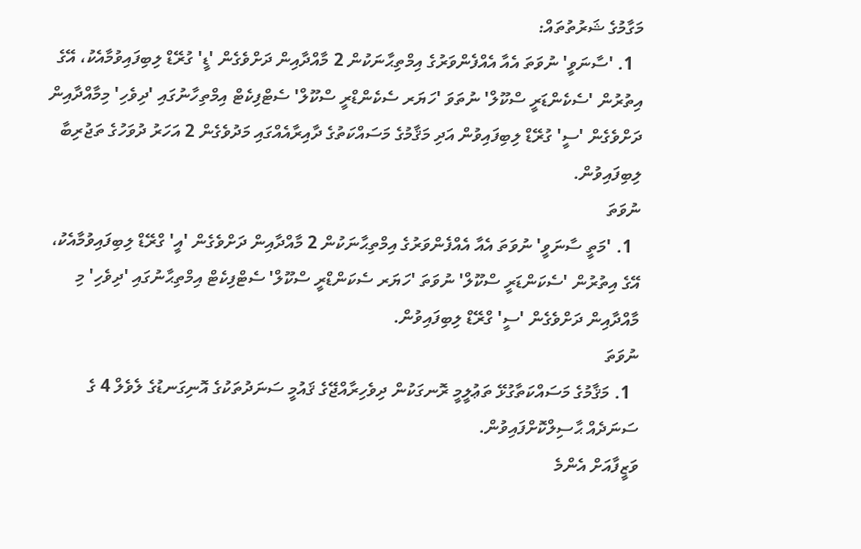މަގާމުގެ ޝަރުތުތައް:
  1. 'ސާނަވީ' ނުވަތަ އެއާ އެއްފެންވަރުގެ އިމްތިޙާނަކުން 2 މާއްދާއިން ދަށްވެގެން 'ޑީ' ގުރޭޑް ލިބިފައިވުމާއެކު، އޭގެ އިތުރުން 'ސެކެންޑަރީ ސްކޫލް' ނުތަވަ 'ހަޔަރ ސެކެންޑްރީ ސްކޫލް' ސެޓްފިކެޓް އިމްތިހާނުގައި 'ދިވެހި' މިމާއްދާއިން ދަށްވެގެން 'ސީ' ގުރޭޑް ލިބިފައިވުން އަދި މަޤާމުގެ މަސައްކަތުގެ ދާއިރާއެއްގައި މަދުވެގެން 2 އަހަރު ދުވަހުގެ ތަޖުރިބާ ލިބިފައިވުން.
ނުވަތަ
  1. 'މަތީ ސާނަވީ' ނުވަތަ އެއާ އެއްފެންވަރުގެ އިމްތިޙާނަކުން 2 މާއްދާއިން ދަށްވެގެން 'އީ' ގްރޭޑް ލިބިފައިވުމާއެކު، އޭގެ އިތުރުން 'ސެކަންޑަރީ ސްކޫލް' ނުވަތަ 'ހަޔަރ ސެކަންޑްރީ ސްކޫލް' ސެޓްފިކެޓް އިމްތިޙާނުގައި 'ދިވެހި' މި މާއްދާއިން ދަށްވެގެން 'ސީ' ގްރޭޑް ލިބިފައިވުން.
ނުވަތަ
  1. މަޤާމުގެ މަސައްކަތާގުޅޭ ތަޢުލީމީ ރޮނގަކުން ދިވެހިރާއްޖޭގެ ޤައުމީ ސަނަދުތަކުގެ އޮނިގަނޑުގެ ލެވެލް 4 ގެ ސަނަދެއް ޙާސިލްކޮށްފައިވުން.
ވަޒީފާއަށް އެންމެ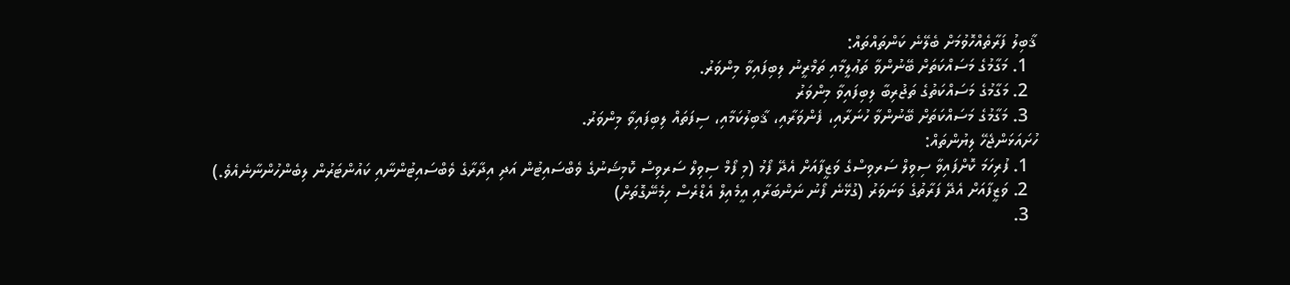ޤާބިލު ފަރާތެއްހޮވުމަށް ބެލޭނެ ކަންތައްތައް:
  1. މަގާމުގެ މަސައްކަތަށް ބޭނުންވާ ތަޢުލީމާއި ތަމްރީނު ލިބިފައިވާ މިންވަރު.
  2. މަގާމުގެ މަސައްކަތުގެ ތަޖުރިބާ ލިބިފައިވާ މިންވަރު
  3. މަގާމުގެ މަސައްކަތަށް ބޭނުންވާ ހުނަރާއި، ފެންވަރާއި، ޤާބިލުކަމާއި، ސިފަތައް ލިބިފައިވާ މިންވަރު.
ހުށައަޅަންޖެހޭ ލިޔުންތައް:
  1. ފުރިހަމަ ކޮށްފައިވާ ސިވިލް ސަރވިސްގެ ވަޒީފާއަށް އެދޭ ފޯމު (މި ފޯމް ސިވިލް ސަރވިސް ކޮމިޝަނުގެ ވެބްސައިޓުން އަދި އިދާރާގެ ވެބްސައިޓުންނާއި ކައުންޓަރުން ލިބެންހުންނާނެއެވެ.)
  2. ވަޒީފާއަށް އެދޭ ފަރާތުގެ ވަނަވަރު (ގުޅޭނެ ފޯނު ނަންބަރާއި އީމެއިލް އެޑްރެސް ހިމެނޭގޮތަށް)
  3.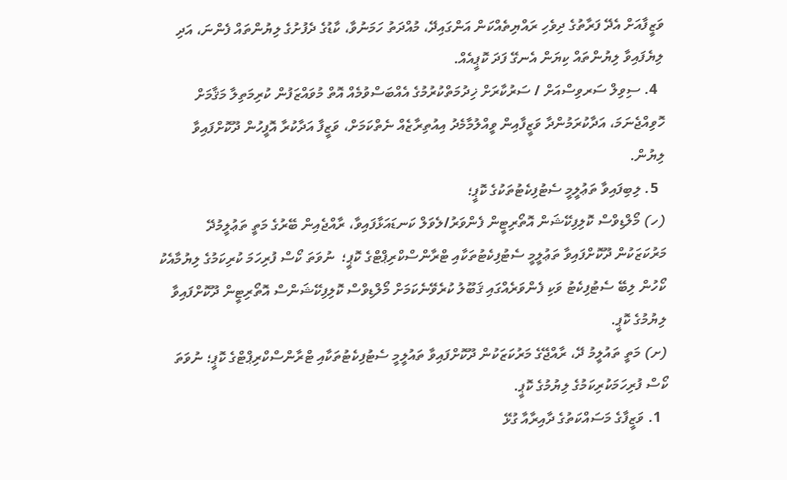ވަޒީފާއަށް އެދޭ ފަރާތުގެ ދިވެހި ރައްޔިތެއްކަން އަންގައިދޭ، މުއްދަތު ހަމަނުވާ، ކާޑުގެ ދެފުށުގެ ލިޔުންތައް ފެންނަ، އަދި ލިޔެފައިވާ ލިޔުންތައް ކިޔަން އެނގޭ ފަދަ ކޮޕީއެއް.
  4. ސިވިލް ސަރވިސްއަށް / ސަރުކާރަށް ޚިދުމަތްކުރުމުގެ އެއްބަސްވުމެއް އޮތް މުވައްޒަފުން ކުރިމަތިލާ މަޤާމަށް ހޮވިއްޖެނަމަ، އަދާކުރަމުންދާ ވަޒީފާއިން ވީއްލުމާމެދު އިއުތިރާޒެއް ނެތްކަމަށް، ވަޒީފާ އަދާކުރާ އޮފީހުން ދޫކޮށްފައިވާ ލިޔުން.
  5. ލިބިފައިވާ ތަޢުލީމީ ސެޓުފިކެޓުތަކުގެ ކޮޕީ؛
(ހ) މޯލްޑިވްސް ކޮލިފިކޭޝަން އޮތޯރިޓީން ފެންވަރު/ލެވަލް ކަނޑައަޅާފައިވާ، ރާއްޖެއިން ބޭރުގެ މަތީ ތަޢުލީމުދޭ މަރުކަޒަކުން ދޫކޮށްފައިވާ ތަޢުލީމީ ސެޓުފިކެޓުތަކާއި ޓްރާންސްކްރިޕްޓްގެ ކޮޕީ؛  ނުވަތަ ކޯސް ފުރިހަމަ ކުރިކަމުގެ ލިޔުމާއެކު ކޯހުން ލިބޭ ސެޓުފިކެޓު ވަކި ފެންވަރެއްގައި ޤަބޫލު ކުރެވޭނެކަމަށް މޯލްޑިވްސް ކޮލިފިކޭޝަންސް އޮތޯރިޓީން ދޫކޮށްފައިވާ ލިޔުމުގެ ކޮޕީ.
(ށ) މަތީ ތައުލީމު ދޭ، ރާއްޖޭގެ މަރުކަޒަކުން ދޫކޮށްފައިވާ ތައުލީމީ ސެޓުފިކެޓުތަކާއި ޓްރާންސްކްރިޕްޓްގެ ކޮޕީ؛ ނުވަތަ ކޯސް ފުރިހަމަކުރިކަމުގެ ލިޔުމުގެ ކޮޕީ.
  1. ވަޒީފާގެ މަސައްކަތުގެ ދާއިރާއާ ގުޅޭ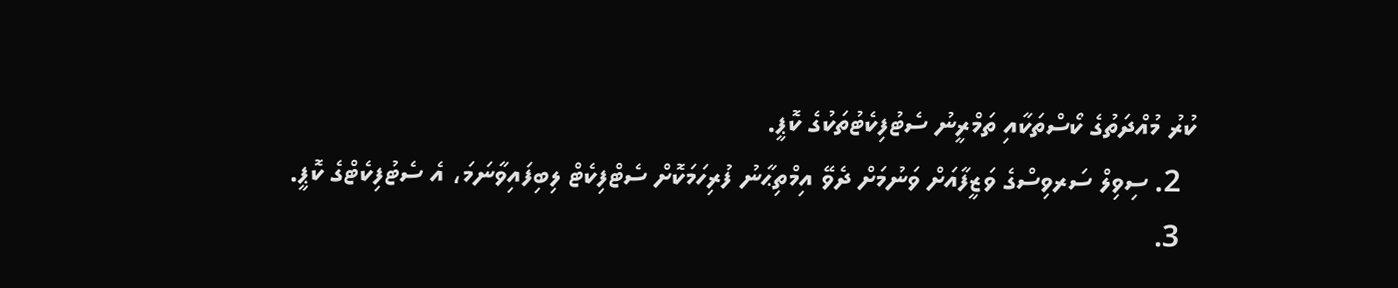ކުރު މުއްދަތުގެ ކޯސްތަކާއި ތަމްރީނު ސެޓުފިކެޓުތަކުގެ ކޮޕީ.
  2. ސިވިލް ސަރވިސްގެ ވަޒީފާއަށް ވަނުމަށް ދެވޭ އިމްތިޙާނު ފުރިހަމަކޮށް ސެޓްފިކެޓް ލިބިފައިވާނަމަ، އެ ސެޓުފިކެޓްގެ ކޮޕީ.
  3.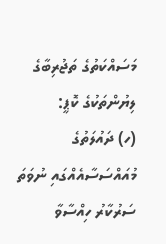މަސައްކަތުގެ ތަޖުރިބާގެ ލިޔުންތަކުގެ ކޮޕީ:
(ހ) ދައުލަތުގެ މުއައްސަސާއެއްގައި ނުވަތަ ސަރުކާރު ހިއްސާވާ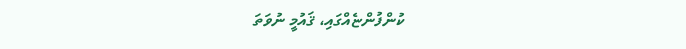ކުންފުންޏެއްގައި، ޤައުމީ ނުވަތަ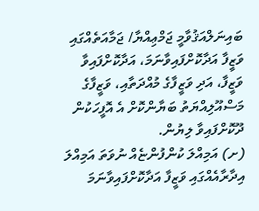ބައިނަލްއަޤުވާމީ ޖަމްޢިއްޔާ/ ޖަމާއަތެއްގައި ވަޒީފާ އަދާކޮށްފައިވާނަމަ، އަދާކޮށްފައިވާ ވަޒީފާ، އަދި ވަޒީފާގެ މުއްދަތާއި، ވަޒީފާގެ މަސްއޫލިއްޔަތު ބަޔާންކޮށް އެ އޮފީހަކުން ދޫކޮށްފައިވާ ލިޔުން.
(ށ) އަމިއްލަ ކުންފުންޏެއް ނުވަތަ އަމިއްލަ އިދާރާއެއްގައި ވަޒީފާ އަދާކޮށްފައިވާނަމަ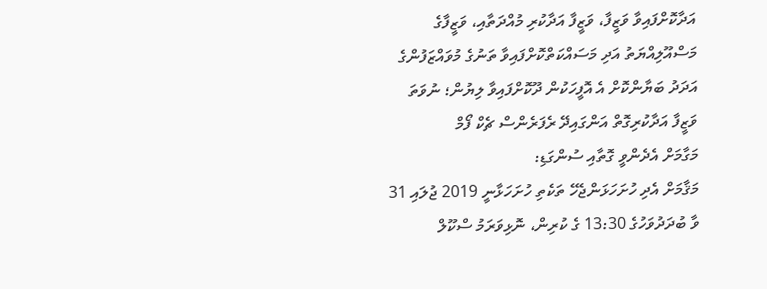އަދާކޮށްފައިވާ ވަޒީފާ، ވަޒީފާ އަދާކުރި މުއްދަތާއި، ވަޒީފާގެ މަސްއޫލިއްޔަތު އަދި މަސައްކަތްކޮށްފައިވާ ތަނުގެ މުވައްޒަފުންގެ އަދަދު ބަޔާންކޮށް އެ އޮފީހަކުން ދޫކޮށްފައިވާ ލިޔުން؛ ނުވަތަ ވަޒީފާ އަދާކުރިގޮތް އަންގައިދޭ ރެފަރެންސް ޗެކް ފޯމް
މަގާމަށް އެދެންވީ ގޮތާއި ސުންގަޑި:
މަޤާމަށް އެދި ހުށަހަޅަންޖެހޭ ތަކެތި ހުށަހަޅާނީ 2019 ޖުލައި 31 ވާ ބުދަދުވަހުގެ 13:30 ގެ ކުރިން، ނޮޅިވަރަމު ސްކޫލް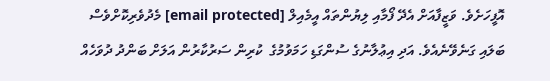އޮފީހަށެވެ. ވަޒީފާއަށް އެދޭ ފޯމާއި ލިޔުންތައް އީމެއިލް [email protected] މެދުވެރިކޮށްވެސް ބަލައި ގަނެވޭނެއެވެ. އަދި އިޢުލާނުގެ ސުންގަޑި ހަމަވުމުގެ  ކުރިން ސަރުކާރުން އަލަށް ބަންދު ދުވަހެއް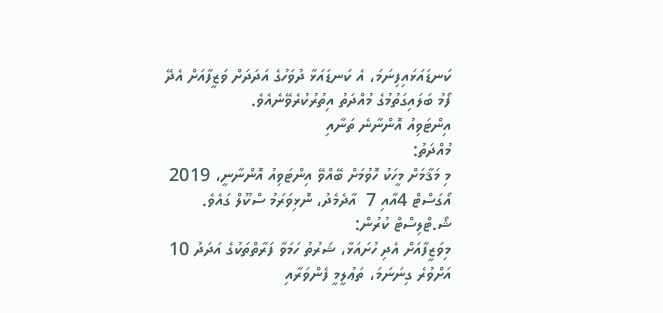ކަނޑައަޅައިފިނަމަ، އެ ކަނޑައަޅާ ދުވަހުގެ އަދަދަށް ވަޒީފާއަށް އެދޭ ފޯމު ބަލައިގަތުމުގެ މުއްދަތު އިތުރުކުރެވޭނެއެވެ.
އިންޓަވިއު އޮންނާނެ ތަނާއި
މުއްދަތު:
މި މަޤާމަށް މީހަކު ހޮވުމަށް ބޭއްވޭ އިންޓަވިއު އޮންނާނީ، 2019 އޯގަސްޓް 4އާއި 7  އާދެމެދު، ނޮޅިވަރަމު ސްކޫލް ގައެވެ.
ޝޯ.ޓްލިސްޓް ކުރުން:
މިވަޒީފާއަށް އެދި ހުށައަޅާ، ޝަރުތު ހަމަވާ ފަރާތްތަކުގެ އަދަދު 10 އަށްވުރެ ގިނަނަމަ، ތަޢުލީމީ ފެންވަރާއި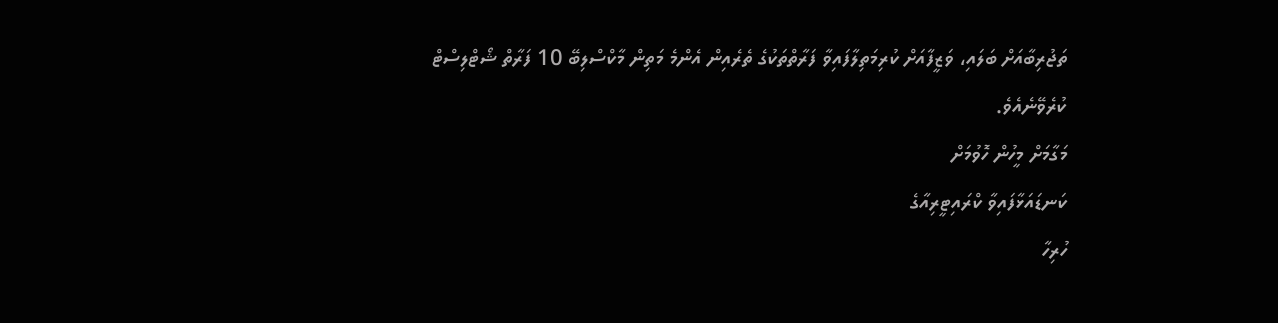ތަޖުރިބާއަށް ބަލައި، ވަޒީފާއަށް ކުރިމަތިލާފައިވާ ފަރާތްތަކުގެ ތެރެއިން އެންމެ މަތިން މާކްސްލިބޭ 10 ފަރާތް ޝޯޓްލިސްޓް ކުރެވޭނެއެވެ.
މަގާމަށް މީހުން ހޮވުމަށް
ކަނޑައަޅާފައިވާ ކްރައިޓީރިއާގެ
ހުރިހާ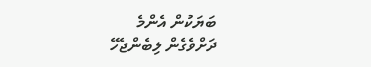ބަޔަކުން އެންމެ
ދަށްވެގެން ލިބެންޖެހޭ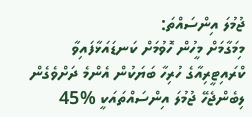ޖުމުލަ އިންސައްތަ:
މިމަގާމަށް މީހުން ހޮވުމަށް ކަނޑައަޅާފައިވާ ކްރައިޓީރިއާގެ ހުރިހާ ބަޔަކުން އެންމެ ދަށްވެގެން ލިބެންޖެހޭ ޖުމުލަ އިންސައްތައަކީ %45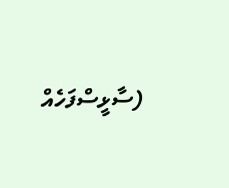(ސާޅީސްފަހެއް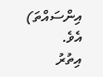އިންސައްތަ) އެވެ.
އިތުރު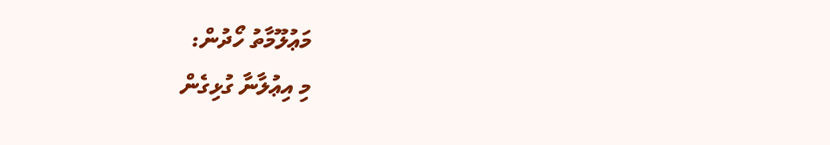މަޢުލޫމާތު ހޯދުން:
މި އިޢުލާނާ ގުޅިގެން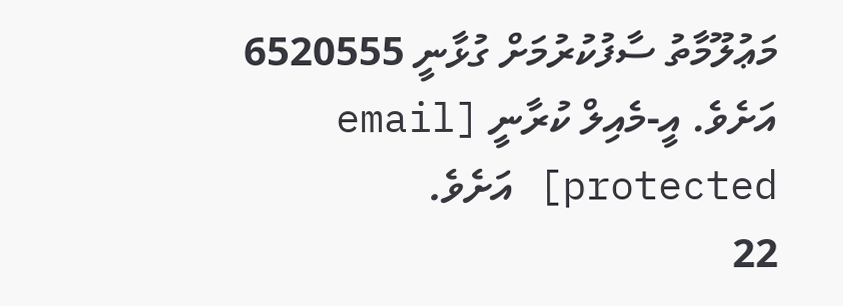މަޢުލޫމާތު ސާފުކުރުމަށް ގުޅާނީ 6520555 އަށެވެ. އީ-މެއިލް ކުރާނީ [email protected] އަށެވެ.
22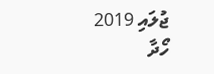ޖުލައި 2019
ހޯދާ